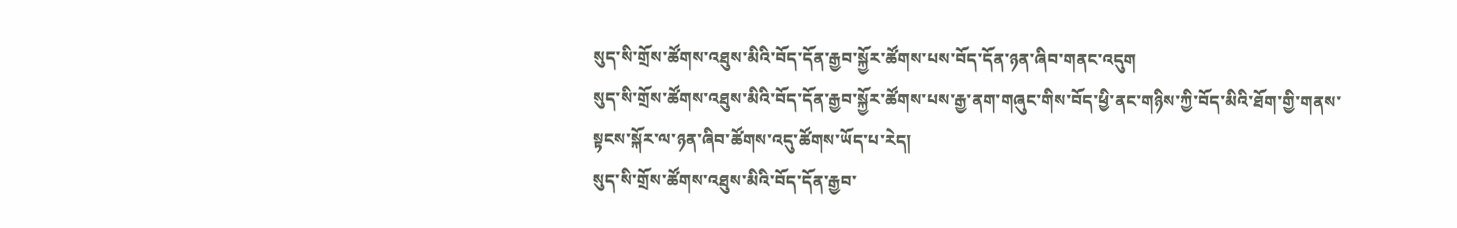སུད་སི་གྲོས་ཚོགས་འཐུས་མིའི་བོད་དོན་རྒྱབ་སྐྱོར་ཚོགས་པས་བོད་དོན་ཉན་ཞིབ་གནང་འདུག
སུད་སི་གྲོས་ཚོགས་འཐུས་མིའི་བོད་དོན་རྒྱབ་སྐྱོར་ཚོགས་པས་རྒྱ་ནག་གཞུང་གིས་བོད་ཕྱི་ནང་གཉིས་ཀྱི་བོད་མིའི་ཐོག་གྱི་གནས་སྟངས་སྐོར་ལ་ཉན་ཞིབ་ཚོགས་འདུ་ཚོགས་ཡོད་པ་རེད།
སུད་སི་གྲོས་ཚོགས་འཐུས་མིའི་བོད་དོན་རྒྱབ་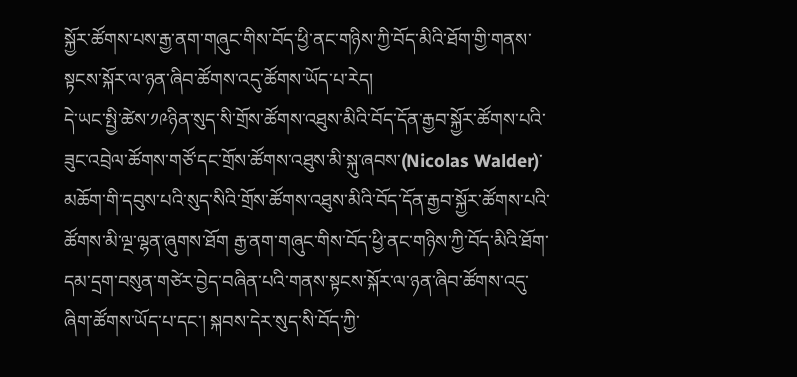སྐྱོར་ཚོགས་པས་རྒྱ་ནག་གཞུང་གིས་བོད་ཕྱི་ནང་གཉིས་ཀྱི་བོད་མིའི་ཐོག་གྱི་གནས་སྟངས་སྐོར་ལ་ཉན་ཞིབ་ཚོགས་འདུ་ཚོགས་ཡོད་པ་རེད།
དེ་ཡང་སྤྱི་ཚེས་༡༩ཉིན་སུད་སི་གྲོས་ཚོགས་འཐུས་མིའི་བོད་དོན་རྒྱབ་སྐྱོར་ཚོགས་པའི་ཟུང་འབྲེལ་ཚོགས་གཙོ་དང་གྲོས་ཚོགས་འཐུས་མི་སྐུ་ཞབས་(Nicolas Walder)་མཆོག་གི་དབུས་པའི་སུད་སིའི་གྲོས་ཚོགས་འཐུས་མིའི་བོད་དོན་རྒྱབ་སྐྱོར་ཚོགས་པའི་ཚོགས་མི་ལྔ་ལྷན་ཞུགས་ཐོག རྒྱ་ནག་གཞུང་གིས་བོད་ཕྱི་ནང་གཉིས་ཀྱི་བོད་མིའི་ཐོག་དམ་དྲག་བསུན་གཙེར་བྱེད་བཞིན་པའི་གནས་སྟངས་སྐོར་ལ་ཉན་ཞིབ་ཚོགས་འདུ་ཞིག་ཚོགས་ཡོད་པ་དང་། སྐབས་དེར་སུད་སི་བོད་ཀྱི་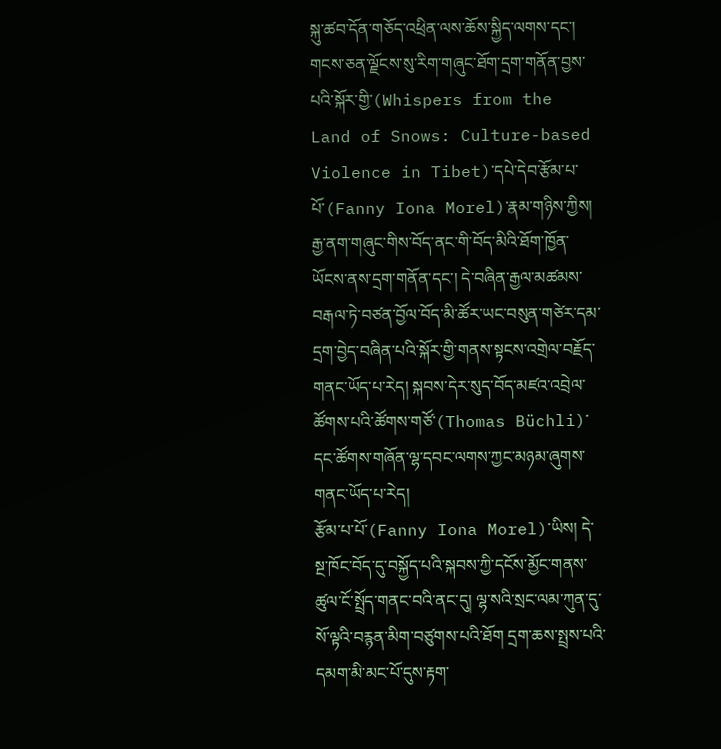སྐུ་ཚབ་དོན་གཅོད་འཕྲིན་ལས་ཆོས་སྐྱིད་ལགས་དང་། གངས་ཅན་ལྗོངས་སུ་རིག་གཞུང་ཐོག་དྲག་གནོན་བྱས་པའི་སྐོར་གྱི་(Whispers from the Land of Snows: Culture-based Violence in Tibet)་དཔེ་དེབ་རྩོམ་པ་པོ་(Fanny Iona Morel)་རྣམ་གཉིས་ཀྱིས། རྒྱ་ནག་གཞུང་གིས་བོད་ནང་གི་བོད་མིའི་ཐོག་ཁྱོན་ཡོངས་ནས་དྲག་གནོན་དང་། དེ་བཞིན་རྒྱལ་མཚམས་བརྒལ་ཏེ་བཙན་བྱོལ་བོད་མི་ཚོར་ཡང་བསུན་གཙེར་དམ་དྲག་བྱེད་བཞིན་པའི་སྐོར་གྱི་གནས་སྟངས་འགྲེལ་བརྗོད་གནང་ཡོད་པ་རེད། སྐབས་དེར་སུད་བོད་མཛའ་འབྲེལ་ཚོགས་པའི་ཚོགས་གཙོ་(Thomas Büchli)་དང་ཚོགས་གཞོན་ལྷ་དབང་ལགས་ཀྱང་མཉམ་ཞུགས་གནང་ཡོད་པ་རེད།
རྩོམ་པ་པོ་(Fanny Iona Morel)་ཡིས། དེ་སྔ་ཁོང་བོད་དུ་བསྐྱོད་པའི་སྐབས་ཀྱི་དངོས་མྱོང་གནས་ཚུལ་ངོ་སྤྲོད་གནང་བའི་ནང་དུ། ལྷ་སའི་སྲང་ལམ་ཀུན་དུ་སོ་ལྟའི་བརྙན་མིག་བཙུགས་པའི་ཐོག དྲག་ཆས་སྤྲས་པའི་དམག་མི་མང་པོ་དུས་རྟག་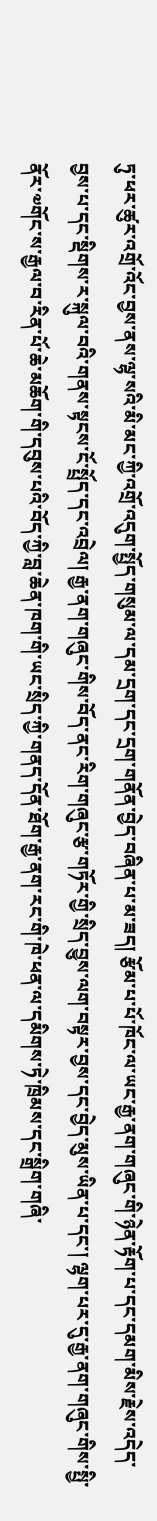ཏུ་ཕར་ཚུར་འགྲོ་འོང་བྱས་ནས་ལྷ་སའི་མི་མང་ཀྱི་འགྲོ་འདུག་སྤྱོད་གསུམ་ལ་དམ་དྲག་དང་དྲག་གནོན་བྱེད་བཞིན་པ་མ་ཟད། རྩོམ་པ་པོ་ཁོང་ལ་ཡང་རྒྱ་ནག་གཞུང་གི་ཉེན་རྟོག་པ་དང་དམག་མིས་རྗེས་འདེད་བྱས་པ་དང་སྡིགས་ར་སྐུལ་བའི་གནས་སྟངས་ངོ་སྤྲོད་དང་འབྲེལ། རྒྱ་ནག་གཞུང་གིས་བོད་ནང་རིག་གཞུང་རྩ་གཏོར་གྱི་སྲིད་བྱུས་ལག་བསྟར་བྱས་དང་བྱེད་མུས་ཡིན་པ་དང་། ལྷག་པར་དུ་རྒྱ་ནག་གཞུང་གིས་སྤྱི་ནོར་༧གོང་ས་རྒྱལ་བ་རིན་པོ་ཆེ་མཆོག་གི་དབུས་པའི་བོད་ཀྱི་བླ་ཆེན་ཁག་གི་ཡང་སྲིད་ཀྱི་གནད་དོན་ཐོག་རྒྱ་ནག་རང་གི་ཁེ་ཕན་ལ་དམིགས་ཏེ་ཁྲིམས་དང་སྒྲིག་གཞི་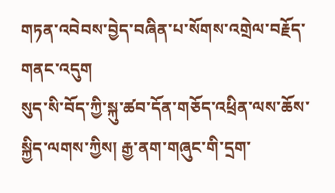གཏན་འབེབས་བྱེད་བཞིན་པ་སོགས་འགྲེལ་བརྗོད་གནང་འདུག
སུད་སི་བོད་ཀྱི་སྐུ་ཚབ་དོན་གཅོད་འཕྲིན་ལས་ཆོས་སྐྱིད་ལགས་ཀྱིས། རྒྱ་ནག་གཞུང་གི་དྲག་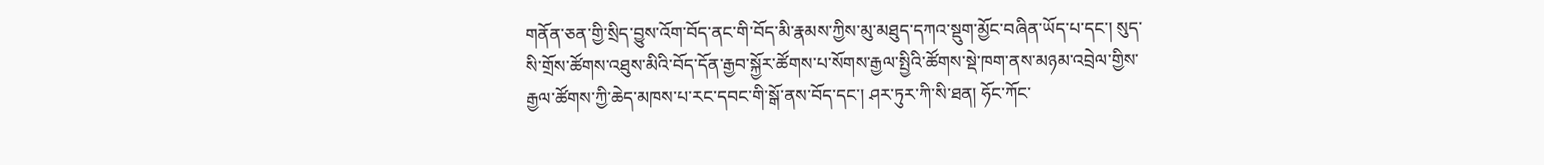གནོན་ཅན་གྱི་སྲིད་བྱུས་འོག་བོད་ནང་གི་བོད་མི་རྣམས་ཀྱིས་མུ་མཐུད་དཀའ་སྡུག་མྱོང་བཞིན་ཡོད་པ་དང་། སུད་སི་གྲོས་ཚོགས་འཐུས་མིའི་བོད་དོན་རྒྱབ་སྐྱོར་ཚོགས་པ་སོགས་རྒྱལ་སྤྱིའི་ཚོགས་སྡེ་ཁག་ནས་མཉམ་འབྲེལ་གྱིས་རྒྱལ་ཚོགས་ཀྱི་ཆེད་མཁས་པ་རང་དབང་གི་སྒོ་ནས་བོད་དང་། ཤར་ཏུར་ཀི་སི་ཐན། ཧོང་ཀོང་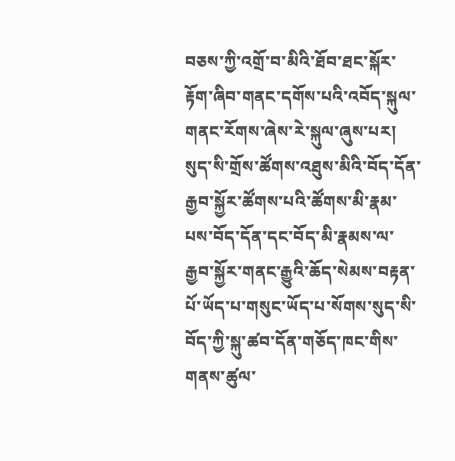བཅས་ཀྱི་འགྲོ་བ་མིའི་ཐོབ་ཐང་སྐོར་རྟོག་ཞིབ་གནང་དགོས་པའི་འབོད་སྐུལ་གནང་རོགས་ཞེས་རེ་སྐུལ་ཞུས་པར། སུད་སི་གྲོས་ཚོགས་འཐུས་མིའི་བོད་དོན་རྒྱབ་སྐྱོར་ཚོགས་པའི་ཚོགས་མི་རྣམ་པས་བོད་དོན་དང་བོད་མི་རྣམས་ལ་རྒྱབ་སྐྱོར་གནང་རྒྱུའི་ཆོད་སེམས་བརྟན་པོ་ཡོད་པ་གསུང་ཡོད་པ་སོགས་སུད་སི་བོད་ཀྱི་སྐུ་ཚབ་དོན་གཅོད་ཁང་གིས་གནས་ཚུལ་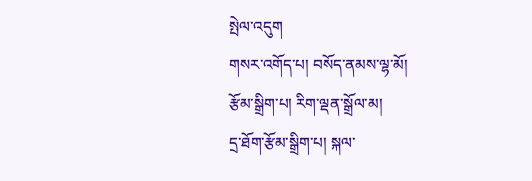སྤེལ་འདུག
གསར་འགོད་པ། བསོད་ནམས་ལྷ་མོ།
རྩོམ་སྒྲིག་པ། རིག་ལྡན་སྒྲོལ་མ།
དྲ་ཐོག་རྩོམ་སྒྲིག་པ། སྐལ་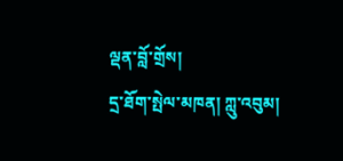ལྡན་བློ་གྲོས།
དྲ་ཐོག་སྤེལ་མཁན། ཀླུ་འབུམ།